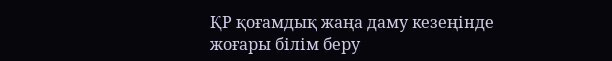ҚР қоғамдық жаңа даму кезеңінде жоғары білім беру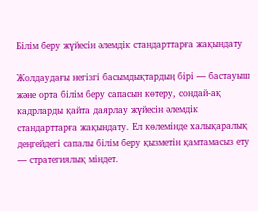Білім беру жүйесін әлемдік стандарттарға жақындату

Жолдаудағы негізгі басымдықтардың бірі — бастауыш және орта білім беру сапасын көтеру, сондай-ақ кадрларды қайта даярлау жүйесін әлемдік стандарттарға жақындату. Ел көлемінде халықаралық деңгейдегі сапалы білім беру қызметін қамтамасыз ету — стратегиялық міндет.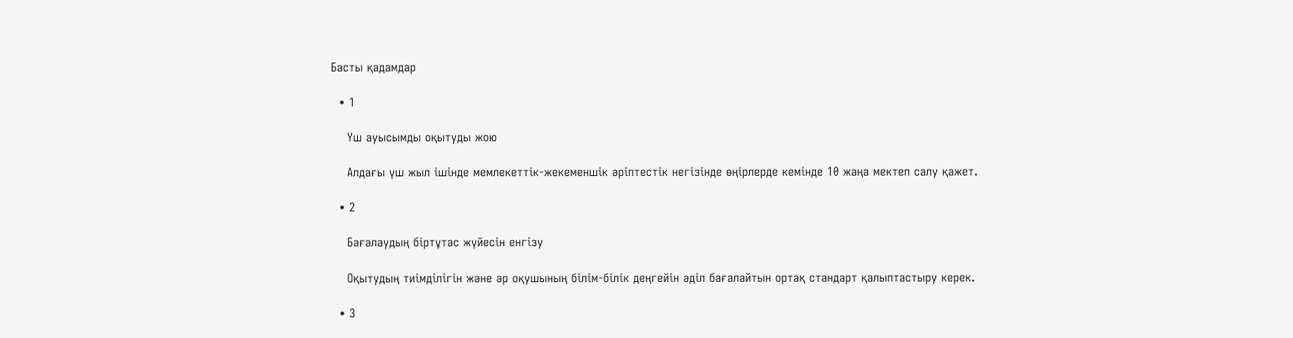Басты қадамдар

  • 1

    Үш ауысымды оқытуды жою

    Алдағы үш жыл ішінде мемлекеттік-жекеменшік әріптестік негізінде өңірлерде кемінде 10 жаңа мектеп салу қажет.

  • 2

    Бағалаудың біртұтас жүйесін енгізу

    Оқытудың тиімділігін және әр оқушының білім-білік деңгейін әділ бағалайтын ортақ стандарт қалыптастыру керек.

  • 3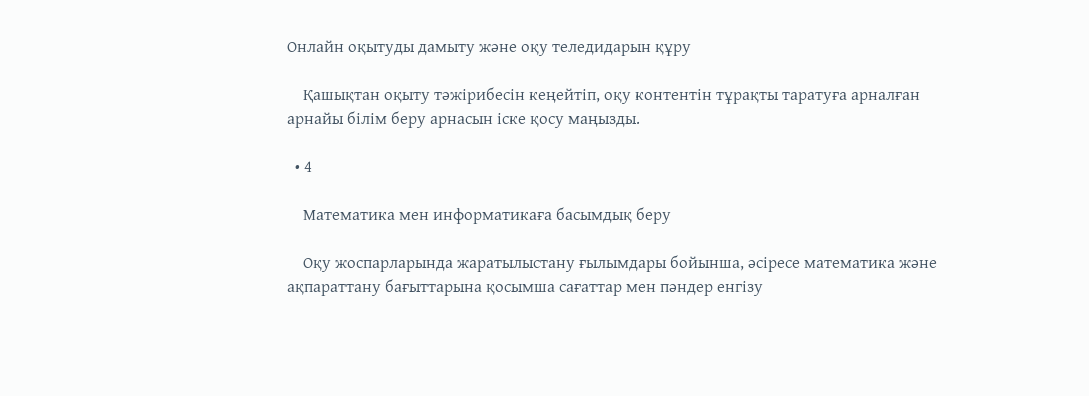Онлайн оқытуды дамыту және оқу теледидарын құру

    Қашықтан оқыту тәжірибесін кеңейтіп, оқу контентін тұрақты таратуға арналған арнайы білім беру арнасын іске қосу маңызды.

  • 4

    Математика мен информатикаға басымдық беру

    Оқу жоспарларында жаратылыстану ғылымдары бойынша, әсіресе математика және ақпараттану бағыттарына қосымша сағаттар мен пәндер енгізу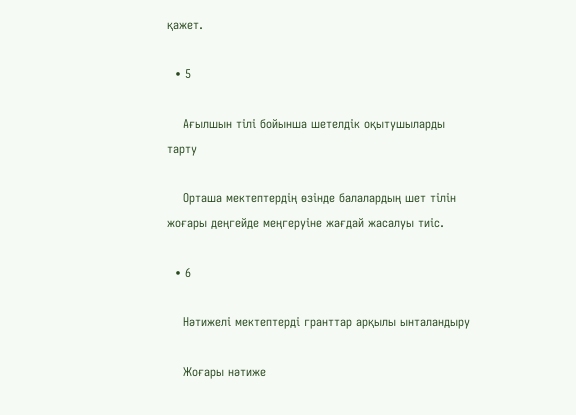қажет.

  • 5

    Ағылшын тілі бойынша шетелдік оқытушыларды тарту

    Орташа мектептердің өзінде балалардың шет тілін жоғары деңгейде меңгеруіне жағдай жасалуы тиіс.

  • 6

    Нәтижелі мектептерді гранттар арқылы ынталандыру

    Жоғары нәтиже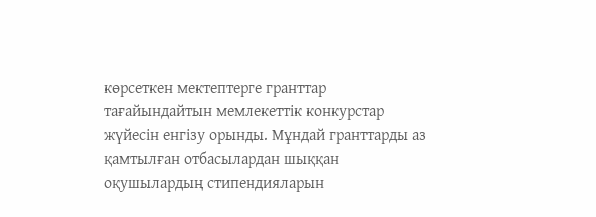көрсеткен мектептерге гранттар тағайындайтын мемлекеттік конкурстар жүйесін енгізу орынды. Мұндай гранттарды аз қамтылған отбасылардан шыққан оқушылардың стипендияларын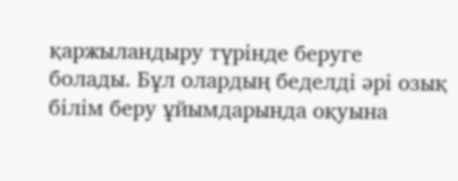қаржыландыру түрінде беруге болады. Бұл олардың беделді әрі озық білім беру ұйымдарында оқуына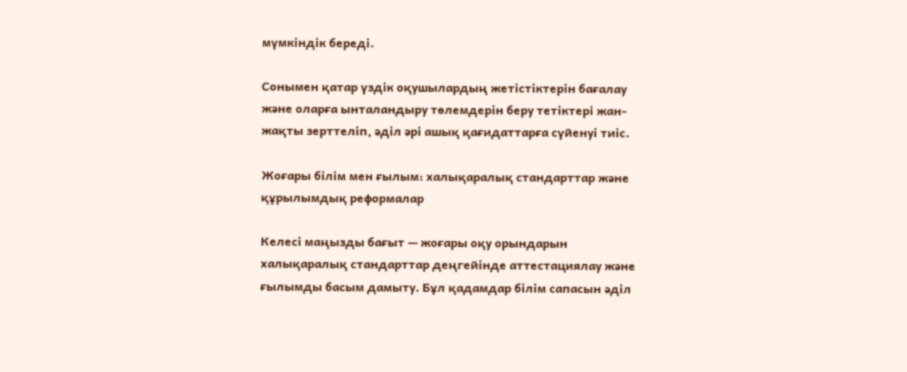мүмкіндік береді.

Сонымен қатар үздік оқушылардың жетістіктерін бағалау және оларға ынталандыру төлемдерін беру тетіктері жан-жақты зерттеліп, әділ әрі ашық қағидаттарға сүйенуі тиіс.

Жоғары білім мен ғылым: халықаралық стандарттар және құрылымдық реформалар

Келесі маңызды бағыт — жоғары оқу орындарын халықаралық стандарттар деңгейінде аттестациялау және ғылымды басым дамыту. Бұл қадамдар білім сапасын әділ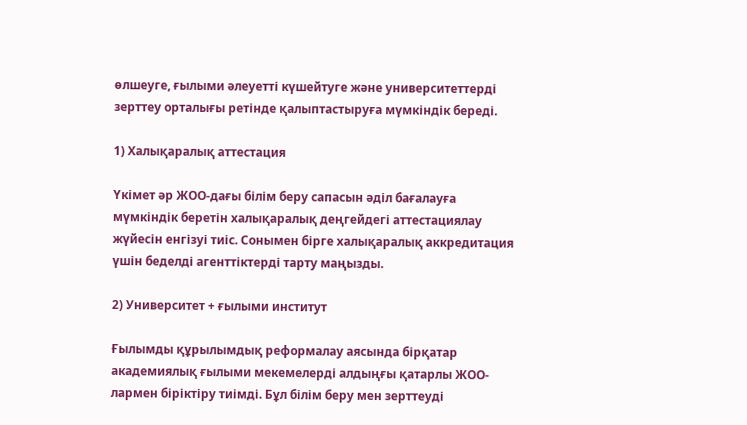өлшеуге, ғылыми әлеуетті күшейтуге және университеттерді зерттеу орталығы ретінде қалыптастыруға мүмкіндік береді.

1) Халықаралық аттестация

Үкімет әр ЖОО-дағы білім беру сапасын әділ бағалауға мүмкіндік беретін халықаралық деңгейдегі аттестациялау жүйесін енгізуі тиіс. Сонымен бірге халықаралық аккредитация үшін беделді агенттіктерді тарту маңызды.

2) Университет + ғылыми институт

Ғылымды құрылымдық реформалау аясында бірқатар академиялық ғылыми мекемелерді алдыңғы қатарлы ЖОО-лармен біріктіру тиімді. Бұл білім беру мен зерттеуді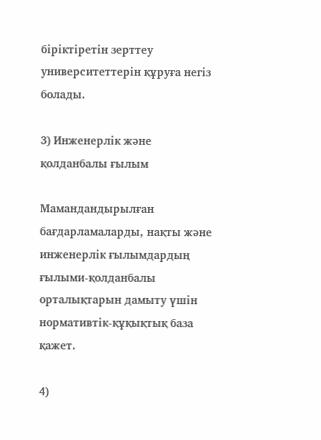біріктіретін зерттеу университеттерін құруға негіз болады.

3) Инженерлік және қолданбалы ғылым

Мамандандырылған бағдарламаларды, нақты және инженерлік ғылымдардың ғылыми-қолданбалы орталықтарын дамыту үшін нормативтік-құқықтық база қажет.

4)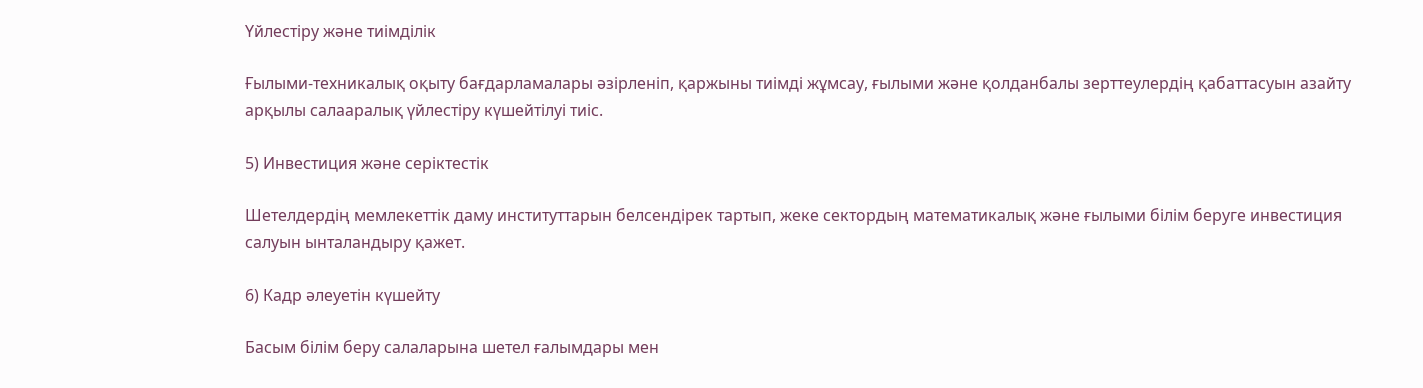Үйлестіру және тиімділік

Ғылыми-техникалық оқыту бағдарламалары әзірленіп, қаржыны тиімді жұмсау, ғылыми және қолданбалы зерттеулердің қабаттасуын азайту арқылы салааралық үйлестіру күшейтілуі тиіс.

5) Инвестиция және серіктестік

Шетелдердің мемлекеттік даму институттарын белсендірек тартып, жеке сектордың математикалық және ғылыми білім беруге инвестиция салуын ынталандыру қажет.

6) Кадр әлеуетін күшейту

Басым білім беру салаларына шетел ғалымдары мен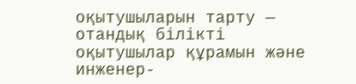оқытушыларын тарту — отандық білікті оқытушылар құрамын және инженер-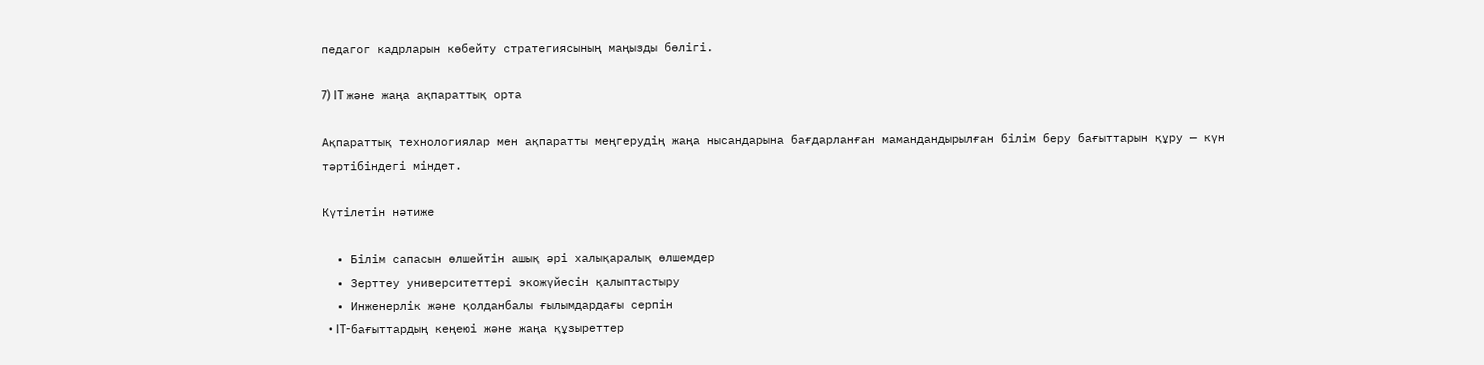педагог кадрларын көбейту стратегиясының маңызды бөлігі.

7) IT және жаңа ақпараттық орта

Ақпараттық технологиялар мен ақпаратты меңгерудің жаңа нысандарына бағдарланған мамандандырылған білім беру бағыттарын құру — күн тәртібіндегі міндет.

Күтілетін нәтиже

  • Білім сапасын өлшейтін ашық әрі халықаралық өлшемдер
  • Зерттеу университеттері экожүйесін қалыптастыру
  • Инженерлік және қолданбалы ғылымдардағы серпін
  • IT-бағыттардың кеңеюі және жаңа құзыреттер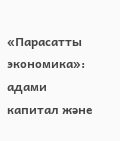«Парасатты экономика»: адами капитал және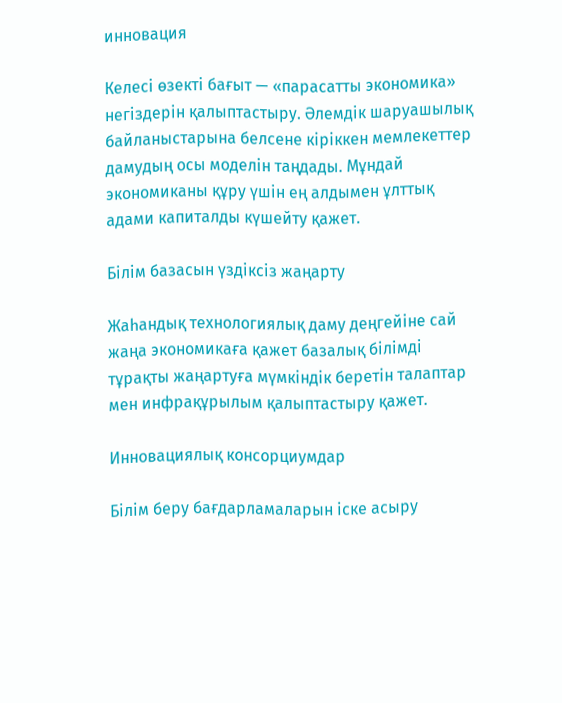инновация

Келесі өзекті бағыт — «парасатты экономика» негіздерін қалыптастыру. Әлемдік шаруашылық байланыстарына белсене кіріккен мемлекеттер дамудың осы моделін таңдады. Мұндай экономиканы құру үшін ең алдымен ұлттық адами капиталды күшейту қажет.

Білім базасын үздіксіз жаңарту

Жаһандық технологиялық даму деңгейіне сай жаңа экономикаға қажет базалық білімді тұрақты жаңартуға мүмкіндік беретін талаптар мен инфрақұрылым қалыптастыру қажет.

Инновациялық консорциумдар

Білім беру бағдарламаларын іске асыру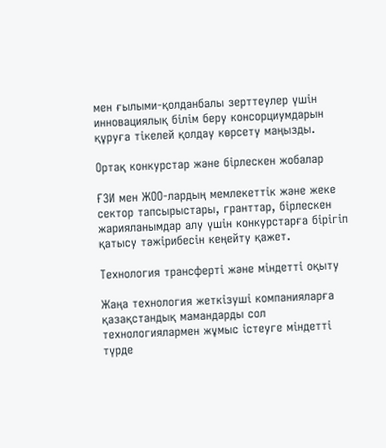мен ғылыми-қолданбалы зерттеулер үшін инновациялық білім беру консорциумдарын құруға тікелей қолдау көрсету маңызды.

Ортақ конкурстар және бірлескен жобалар

ҒЗИ мен ЖОО-лардың мемлекеттік және жеке сектор тапсырыстары, гранттар, бірлескен жарияланымдар алу үшін конкурстарға бірігіп қатысу тәжірибесін кеңейту қажет.

Технология трансферті және міндетті оқыту

Жаңа технология жеткізуші компанияларға қазақстандық мамандарды сол технологиялармен жұмыс істеуге міндетті түрде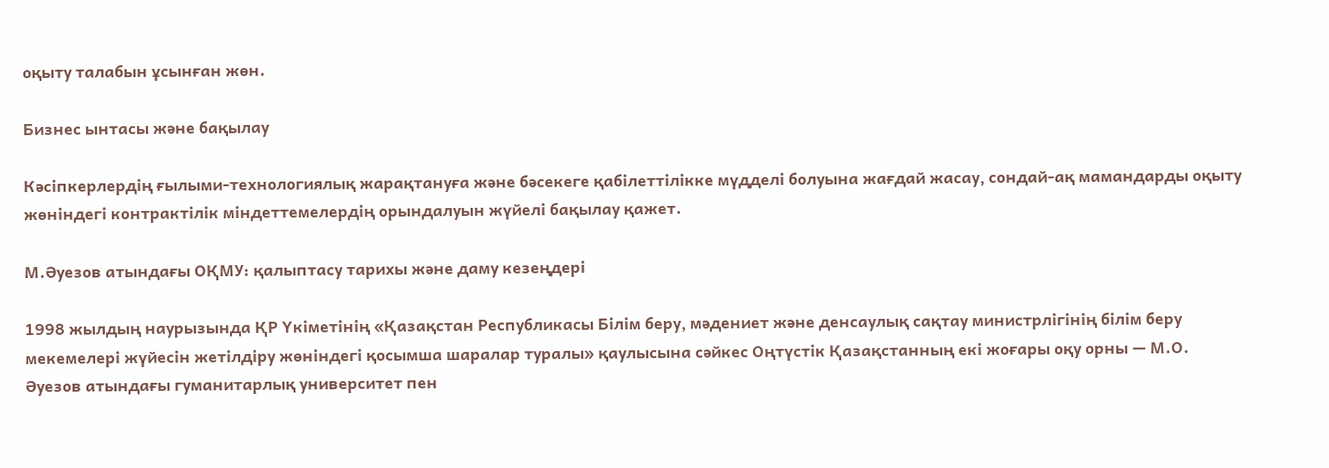оқыту талабын ұсынған жөн.

Бизнес ынтасы және бақылау

Кәсіпкерлердің ғылыми-технологиялық жарақтануға және бәсекеге қабілеттілікке мүдделі болуына жағдай жасау, сондай-ақ мамандарды оқыту жөніндегі контрактілік міндеттемелердің орындалуын жүйелі бақылау қажет.

М.Әуезов атындағы ОҚМУ: қалыптасу тарихы және даму кезеңдері

1998 жылдың наурызында ҚР Үкіметінің «Қазақстан Республикасы Білім беру, мәдениет және денсаулық сақтау министрлігінің білім беру мекемелері жүйесін жетілдіру жөніндегі қосымша шаралар туралы» қаулысына сәйкес Оңтүстік Қазақстанның екі жоғары оқу орны — М.О. Әуезов атындағы гуманитарлық университет пен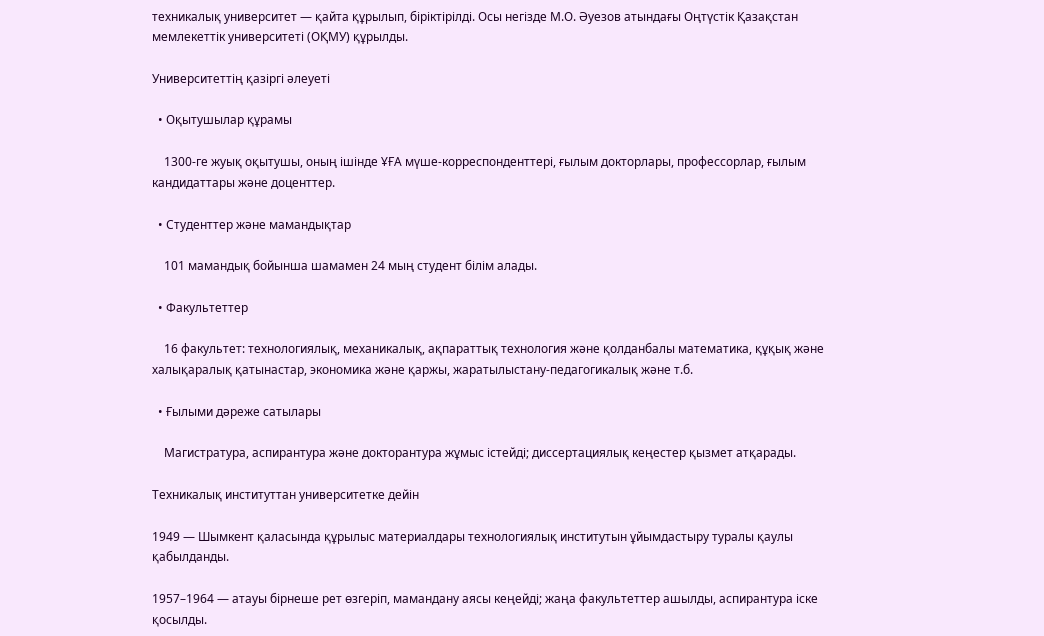техникалық университет — қайта құрылып, біріктірілді. Осы негізде М.О. Әуезов атындағы Оңтүстік Қазақстан мемлекеттік университеті (ОҚМУ) құрылды.

Университеттің қазіргі әлеуеті

  • Оқытушылар құрамы

    1300-ге жуық оқытушы, оның ішінде ҰҒА мүше-корреспонденттері, ғылым докторлары, профессорлар, ғылым кандидаттары және доценттер.

  • Студенттер және мамандықтар

    101 мамандық бойынша шамамен 24 мың студент білім алады.

  • Факультеттер

    16 факультет: технологиялық, механикалық, ақпараттық технология және қолданбалы математика, құқық және халықаралық қатынастар, экономика және қаржы, жаратылыстану-педагогикалық және т.б.

  • Ғылыми дәреже сатылары

    Магистратура, аспирантура және докторантура жұмыс істейді; диссертациялық кеңестер қызмет атқарады.

Техникалық институттан университетке дейін

1949 — Шымкент қаласында құрылыс материалдары технологиялық институтын ұйымдастыру туралы қаулы қабылданды.

1957–1964 — атауы бірнеше рет өзгеріп, мамандану аясы кеңейді; жаңа факультеттер ашылды, аспирантура іске қосылды.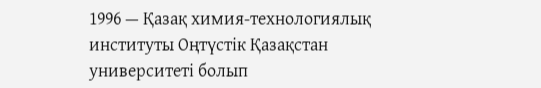1996 — Қазақ химия-технологиялық институты Оңтүстік Қазақстан университеті болып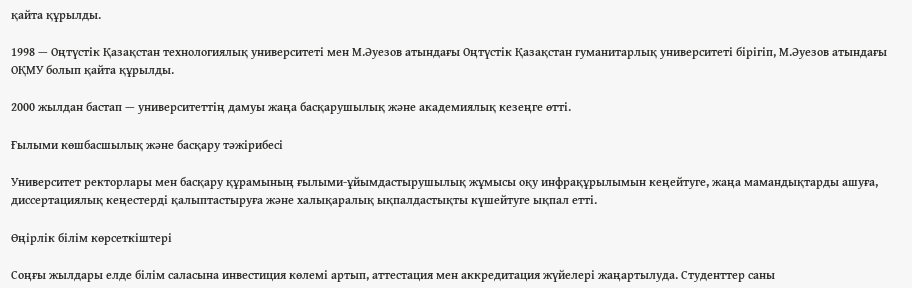қайта құрылды.

1998 — Оңтүстік Қазақстан технологиялық университеті мен М.Әуезов атындағы Оңтүстік Қазақстан гуманитарлық университеті бірігіп, М.Әуезов атындағы ОҚМУ болып қайта құрылды.

2000 жылдан бастап — университеттің дамуы жаңа басқарушылық және академиялық кезеңге өтті.

Ғылыми көшбасшылық және басқару тәжірибесі

Университет ректорлары мен басқару құрамының ғылыми-ұйымдастырушылық жұмысы оқу инфрақұрылымын кеңейтуге, жаңа мамандықтарды ашуға, диссертациялық кеңестерді қалыптастыруға және халықаралық ықпалдастықты күшейтуге ықпал етті.

Өңірлік білім көрсеткіштері

Соңғы жылдары елде білім саласына инвестиция көлемі артып, аттестация мен аккредитация жүйелері жаңартылуда. Студенттер саны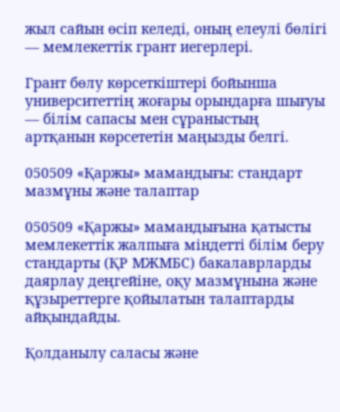жыл сайын өсіп келеді, оның елеулі бөлігі — мемлекеттік грант иегерлері.

Грант бөлу көрсеткіштері бойынша университеттің жоғары орындарға шығуы — білім сапасы мен сұраныстың артқанын көрсететін маңызды белгі.

050509 «Қаржы» мамандығы: стандарт мазмұны және талаптар

050509 «Қаржы» мамандығына қатысты мемлекеттік жалпыға міндетті білім беру стандарты (ҚР МЖМБС) бакалаврларды даярлау деңгейіне, оқу мазмұнына және құзыреттерге қойылатын талаптарды айқындайды.

Қолданылу саласы және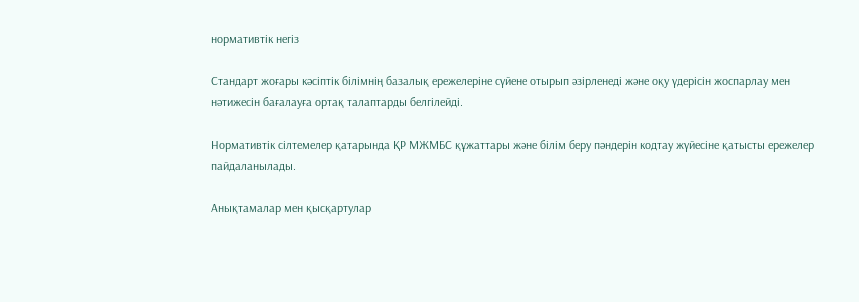нормативтік негіз

Стандарт жоғары кәсіптік білімнің базалық ережелеріне сүйене отырып әзірленеді және оқу үдерісін жоспарлау мен нәтижесін бағалауға ортақ талаптарды белгілейді.

Нормативтік сілтемелер қатарында ҚР МЖМБС құжаттары және білім беру пәндерін кодтау жүйесіне қатысты ережелер пайдаланылады.

Анықтамалар мен қысқартулар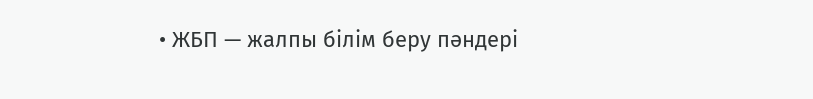• ЖБП — жалпы білім беру пәндері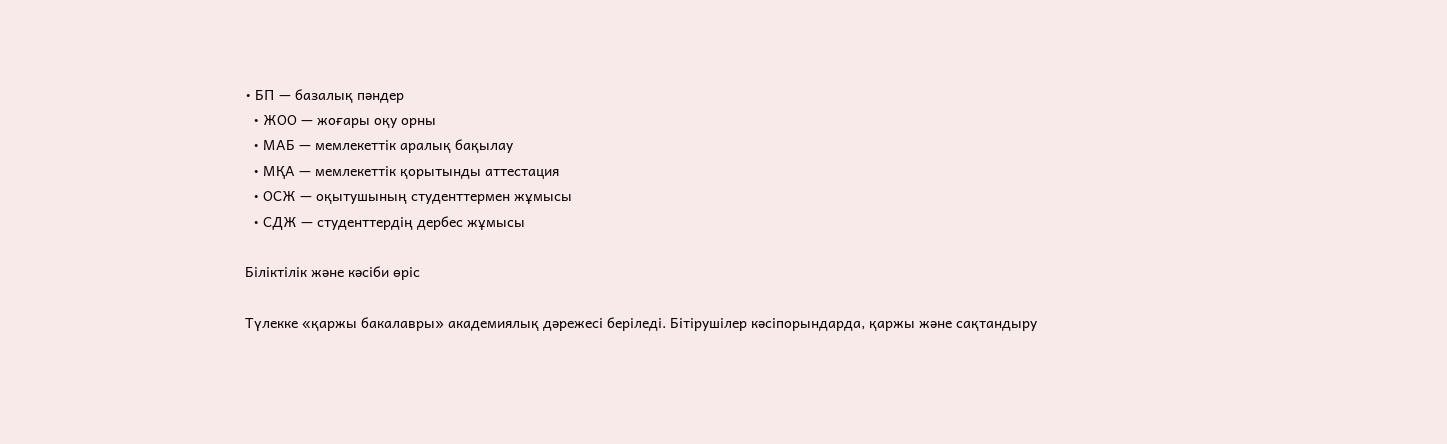• БП — базалық пәндер
  • ЖОО — жоғары оқу орны
  • МАБ — мемлекеттік аралық бақылау
  • МҚА — мемлекеттік қорытынды аттестация
  • ОСЖ — оқытушының студенттермен жұмысы
  • СДЖ — студенттердің дербес жұмысы

Біліктілік және кәсіби өріс

Түлекке «қаржы бакалавры» академиялық дәрежесі беріледі. Бітірушілер кәсіпорындарда, қаржы және сақтандыру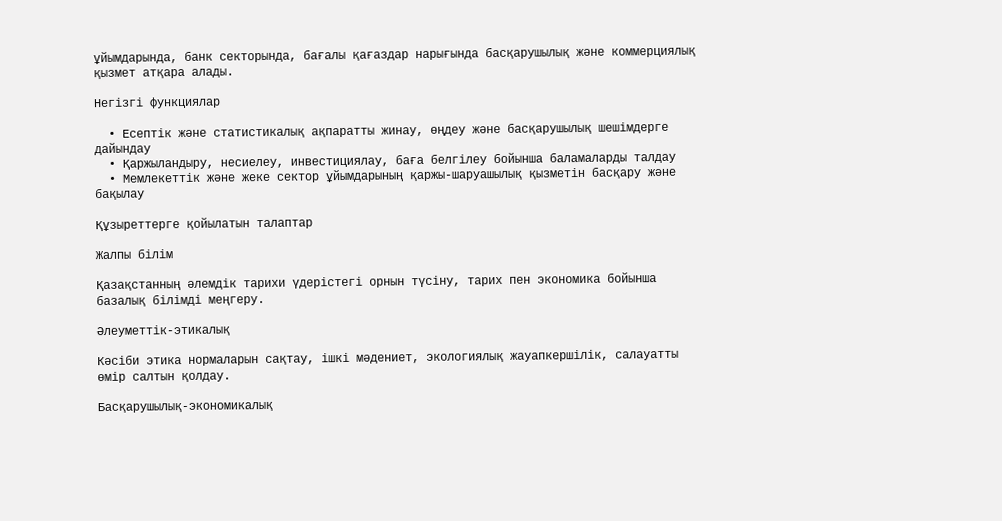ұйымдарында, банк секторында, бағалы қағаздар нарығында басқарушылық және коммерциялық қызмет атқара алады.

Негізгі функциялар

  • Есептік және статистикалық ақпаратты жинау, өңдеу және басқарушылық шешімдерге дайындау
  • Қаржыландыру, несиелеу, инвестициялау, баға белгілеу бойынша баламаларды талдау
  • Мемлекеттік және жеке сектор ұйымдарының қаржы-шаруашылық қызметін басқару және бақылау

Құзыреттерге қойылатын талаптар

Жалпы білім

Қазақстанның әлемдік тарихи үдерістегі орнын түсіну, тарих пен экономика бойынша базалық білімді меңгеру.

Әлеуметтік-этикалық

Кәсіби этика нормаларын сақтау, ішкі мәдениет, экологиялық жауапкершілік, салауатты өмір салтын қолдау.

Басқарушылық-экономикалық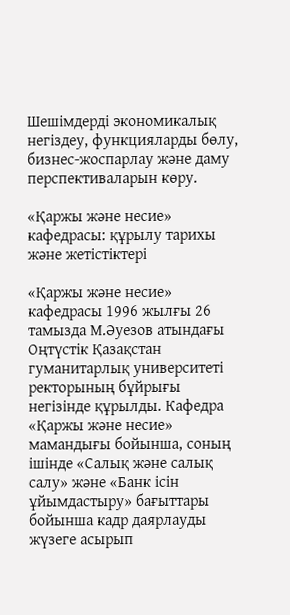Шешімдерді экономикалық негіздеу, функцияларды бөлу, бизнес-жоспарлау және даму перспективаларын көру.

«Қаржы және несие» кафедрасы: құрылу тарихы және жетістіктері

«Қаржы және несие» кафедрасы 1996 жылғы 26 тамызда М.Әуезов атындағы Оңтүстік Қазақстан гуманитарлық университеті ректорының бұйрығы негізінде құрылды. Кафедра «Қаржы және несие» мамандығы бойынша, соның ішінде «Салық және салық салу» және «Банк ісін ұйымдастыру» бағыттары бойынша кадр даярлауды жүзеге асырып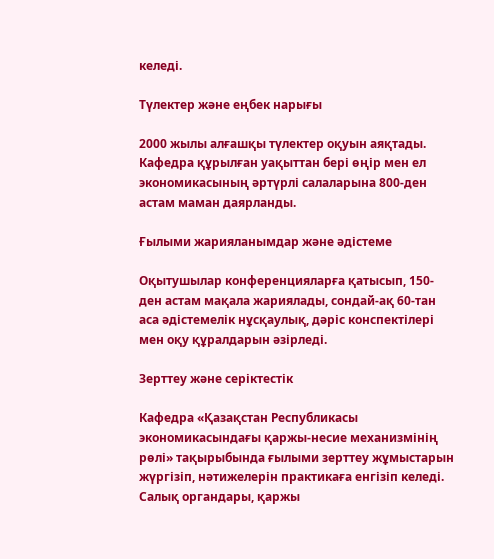келеді.

Түлектер және еңбек нарығы

2000 жылы алғашқы түлектер оқуын аяқтады. Кафедра құрылған уақыттан бері өңір мен ел экономикасының әртүрлі салаларына 800-ден астам маман даярланды.

Ғылыми жарияланымдар және әдістеме

Оқытушылар конференцияларға қатысып, 150-ден астам мақала жариялады, сондай-ақ 60-тан аса әдістемелік нұсқаулық, дәріс конспектілері мен оқу құралдарын әзірледі.

Зерттеу және серіктестік

Кафедра «Қазақстан Республикасы экономикасындағы қаржы-несие механизмінің рөлі» тақырыбында ғылыми зерттеу жұмыстарын жүргізіп, нәтижелерін практикаға енгізіп келеді. Салық органдары, қаржы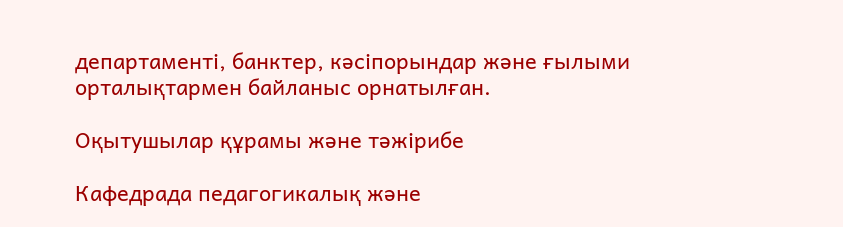департаменті, банктер, кәсіпорындар және ғылыми орталықтармен байланыс орнатылған.

Оқытушылар құрамы және тәжірибе

Кафедрада педагогикалық және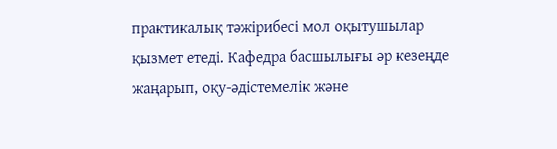практикалық тәжірибесі мол оқытушылар қызмет етеді. Кафедра басшылығы әр кезеңде жаңарып, оқу-әдістемелік және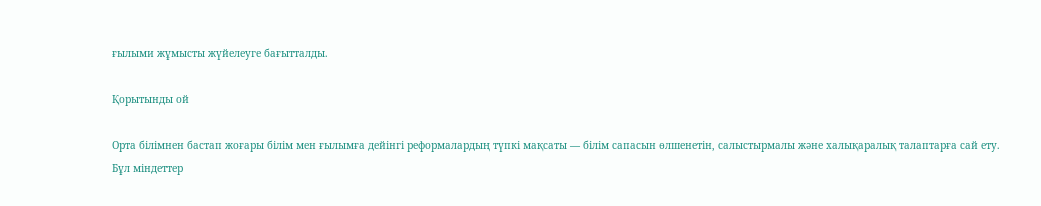ғылыми жұмысты жүйелеуге бағытталды.

Қорытынды ой

Орта білімнен бастап жоғары білім мен ғылымға дейінгі реформалардың түпкі мақсаты — білім сапасын өлшенетін, салыстырмалы және халықаралық талаптарға сай ету. Бұл міндеттер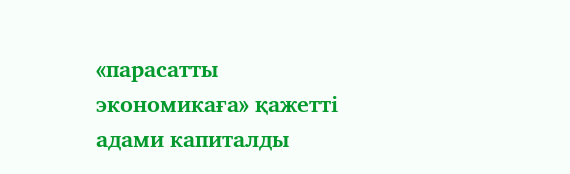«парасатты экономикаға» қажетті адами капиталды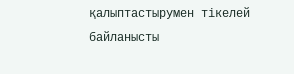қалыптастырумен тікелей байланысты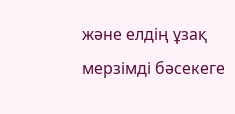және елдің ұзақ мерзімді бәсекеге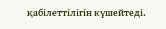қабілеттілігін күшейтеді.